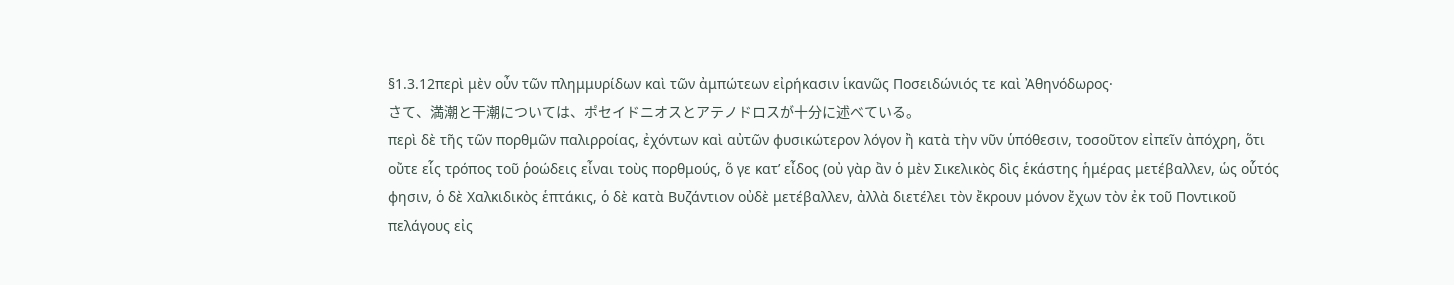§1.3.12περὶ μὲν οὖν τῶν πλημμυρίδων καὶ τῶν ἀμπώτεων εἰρήκασιν ἱκανῶς Ποσειδώνιός τε καὶ Ἀθηνόδωρος·
さて、満潮と干潮については、ポセイドニオスとアテノドロスが十分に述べている。
περὶ δὲ τῆς τῶν πορθμῶν παλιρροίας, ἐχόντων καὶ αὐτῶν φυσικώτερον λόγον ἢ κατὰ τὴν νῦν ὑπόθεσιν, τοσοῦτον εἰπεῖν ἀπόχρη, ὅτι οὔτε εἷς τρόπος τοῦ ῥοώδεις εἶναι τοὺς πορθμούς, ὅ γε κατʼ εἶδος (οὐ γὰρ ἂν ὁ μὲν Σικελικὸς δὶς ἑκάστης ἡμέρας μετέβαλλεν, ὡς οὗτός φησιν, ὁ δὲ Χαλκιδικὸς ἑπτάκις, ὁ δὲ κατὰ Βυζάντιον οὐδὲ μετέβαλλεν, ἀλλὰ διετέλει τὸν ἔκρουν μόνον ἔχων τὸν ἐκ τοῦ Ποντικοῦ πελάγους εἰς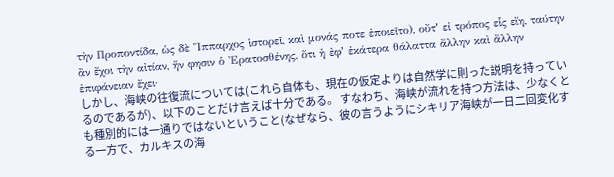τὴν Προποντίδα, ὡς δὲ Ἵππαρχος ἱστορεῖ, καὶ μονάς ποτε ἐποιεῖτο), οὔτʼ εἰ τρόπος εἷς εἴη, ταύτην ἂν ἔχοι τὴν αἰτίαν, ἥν φησιν ὁ Ἐρατοσθένης, ὅτι ἡ ἐφʼ ἑκάτερα θάλαττα ἄλλην καὶ ἄλλην ἐπιφάνειαν ἔχει·
しかし、海峡の往復流については(これら自体も、現在の仮定よりは自然学に則った説明を持っているのであるが)、以下のことだけ言えば十分である。 すなわち、海峡が流れを持つ方法は、少なくとも種別的には一通りではないということ(なぜなら、彼の言うようにシキリア海峡が一日二回変化する一方で、カルキスの海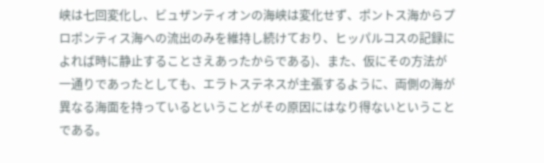峡は七回変化し、ビュザンティオンの海峡は変化せず、ポントス海からプロポンティス海への流出のみを維持し続けており、ヒッパルコスの記録によれば時に静止することさえあったからである)、また、仮にその方法が一通りであったとしても、エラトステネスが主張するように、両側の海が異なる海面を持っているということがその原因にはなり得ないということである。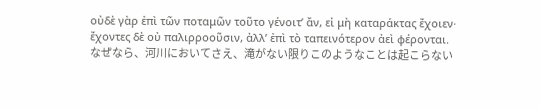οὐδὲ γὰρ ἐπὶ τῶν ποταμῶν τοῦτο γένοιτʼ ἄν, εἰ μὴ καταράκτας ἔχοιεν· ἔχοντες δὲ οὐ παλιρροοῦσιν, ἀλλʼ ἐπὶ τὸ ταπεινότερον ἀεὶ φέρονται.
なぜなら、河川においてさえ、滝がない限りこのようなことは起こらない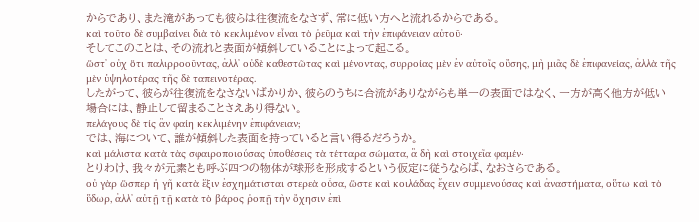からであり、また滝があっても彼らは往復流をなさず、常に低い方へと流れるからである。
καὶ τοῦτο δὲ συμβαίνει διὰ τὸ κεκλιμένον εἶναι τὸ ῥεῦμα καὶ τὴν ἐπιφάνειαν αὐτοῦ·
そしてこのことは、その流れと表面が傾斜していることによって起こる。
ὥστʼ οὐχ ὅτι παλιρροοῦντας, ἀλλʼ οὐδὲ καθεστῶτας καὶ μένοντας, συρροίας μὲν ἐν αὐτοῖς οὔσης, μὴ μιᾶς δὲ ἐπιφανείας, ἀλλὰ τῆς μὲν ὑψηλοτέρας τῆς δὲ ταπεινοτέρας.
したがって、彼らが往復流をなさないばかりか、彼らのうちに合流がありながらも単一の表面ではなく、一方が高く他方が低い場合には、静止して留まることさえあり得ない。
πελάγους δὲ τίς ἂν φαίη κεκλιμένην ἐπιφάνειαν;
では、海について、誰が傾斜した表面を持っていると言い得るだろうか。
καὶ μάλιστα κατὰ τὰς σφαιροποιούσας ὑποθέσεις τὰ τέτταρα σώματα, ἃ δὴ καὶ στοιχεῖα φαμέν·
とりわけ、我々が元素とも呼ぶ四つの物体が球形を形成するという仮定に従うならば、なおさらである。
οὐ γὰρ ὥσπερ ἡ γῆ κατὰ ἕξιν ἐσχημάτισται στερεὰ οὖσα, ὥστε καὶ κοιλάδας ἔχειν συμμενούσας καὶ ἀναστήματα, οὕτω καὶ τὸ ὕδωρ, ἀλλʼ αὐτῇ τῇ κατὰ τὸ βάρος ῥοπῇ τὴν ὄχησιν ἐπὶ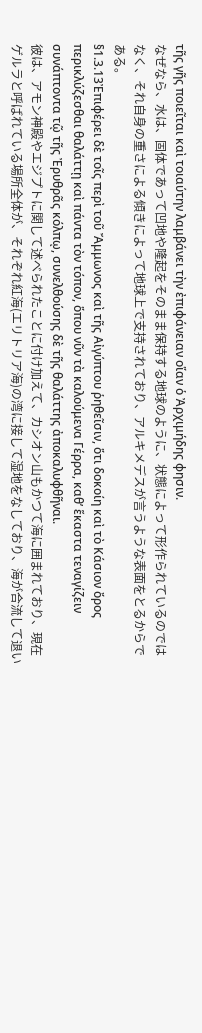τῆς γῆς ποιεῖται καὶ τοιαύτην λαμβάνει τὴν ἐπιφάνειαν οἵαν ὁ Ἀρχιμήδης φησιν.
なぜなら、水は、固体であって凹地や隆起をそのまま保持する地球のように、状態によって形作られているのではなく、それ自身の重さによる傾きによって地球上で支持されており、アルキメデスが言うような表面をとるからである。
§1.3.13Ἐπιφέρει δὲ τοῖς περὶ τοῦ Ἄμμωνος καὶ τῆς Αἰγύπτου ῥηθεῖσιν, ὅτι δοκοίη καὶ τὸ Κάσιον ὄρος περικλύζεσθαι θαλάττῃ καὶ πάντα τὸν τόπον, ὅπου νῦν τὰ καλούμενα Γέρρα, καθʼ ἕκαστα τεναγίζειν συνάπτοντα τῷ τῆς Ἐρυθρᾶς κόλπῳ, συνελθούσης δὲ τῆς θαλάττης ἀποκαλυφθῆναι.
彼は、アモン神殿やエジプトに関して述べられたことに付け加えて、カシオン山もかつて海に囲まれており、現在ゲルラと呼ばれている場所全体が、それぞれ紅海(エリトリア海)の湾に接して湿地をなしており、海が合流して退い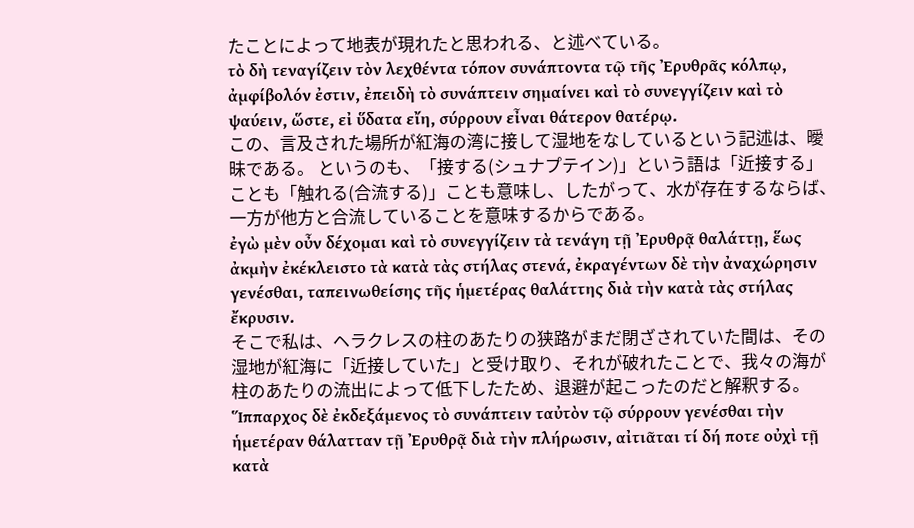たことによって地表が現れたと思われる、と述べている。
τὸ δὴ τεναγίζειν τὸν λεχθέντα τόπον συνάπτοντα τῷ τῆς Ἐρυθρᾶς κόλπῳ, ἀμφίβολόν ἐστιν, ἐπειδὴ τὸ συνάπτειν σημαίνει καὶ τὸ συνεγγίζειν καὶ τὸ ψαύειν, ὥστε, εἰ ὕδατα εἴη, σύρρουν εἶναι θάτερον θατέρῳ.
この、言及された場所が紅海の湾に接して湿地をなしているという記述は、曖昧である。 というのも、「接する(シュナプテイン)」という語は「近接する」ことも「触れる(合流する)」ことも意味し、したがって、水が存在するならば、一方が他方と合流していることを意味するからである。
ἐγὼ μὲν οὖν δέχομαι καὶ τὸ συνεγγίζειν τὰ τενάγη τῇ Ἐρυθρᾷ θαλάττῃ, ἕως ἀκμὴν ἐκέκλειστο τὰ κατὰ τὰς στήλας στενά, ἐκραγέντων δὲ τὴν ἀναχώρησιν γενέσθαι, ταπεινωθείσης τῆς ἡμετέρας θαλάττης διὰ τὴν κατὰ τὰς στήλας ἔκρυσιν.
そこで私は、ヘラクレスの柱のあたりの狭路がまだ閉ざされていた間は、その湿地が紅海に「近接していた」と受け取り、それが破れたことで、我々の海が柱のあたりの流出によって低下したため、退避が起こったのだと解釈する。
Ἵππαρχος δὲ ἐκδεξάμενος τὸ συνάπτειν ταὐτὸν τῷ σύρρουν γενέσθαι τὴν ἡμετέραν θάλατταν τῇ Ἐρυθρᾷ διὰ τὴν πλήρωσιν, αἰτιᾶται τί δή ποτε οὐχὶ τῇ κατὰ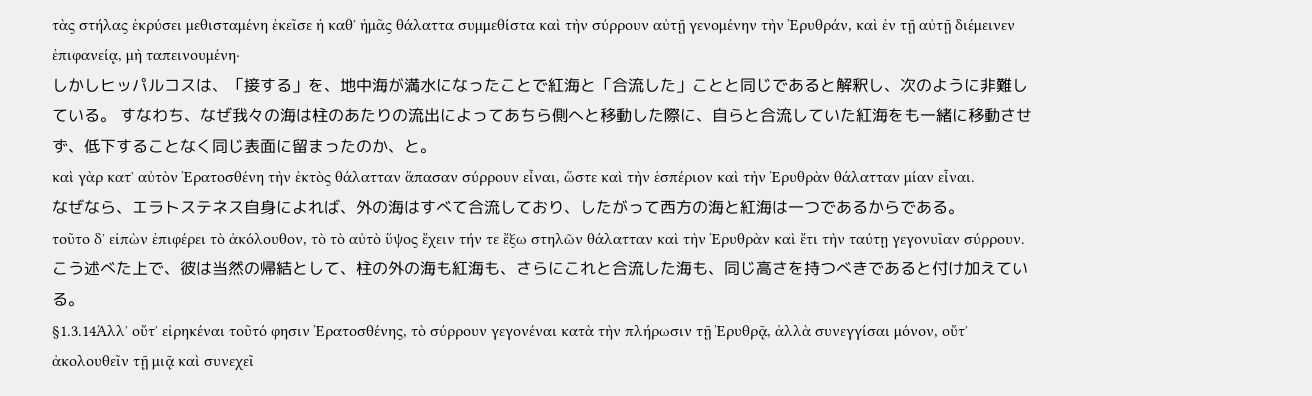τὰς στήλας ἐκρύσει μεθισταμένη ἐκεῖσε ἡ καθʼ ἡμᾶς θάλαττα συμμεθίστα καὶ τὴν σύρρουν αὐτῇ γενομένην τὴν Ἐρυθράν, καὶ ἐν τῇ αὐτῇ διέμεινεν ἐπιφανείᾳ, μὴ ταπεινουμένη·
しかしヒッパルコスは、「接する」を、地中海が満水になったことで紅海と「合流した」ことと同じであると解釈し、次のように非難している。 すなわち、なぜ我々の海は柱のあたりの流出によってあちら側へと移動した際に、自らと合流していた紅海をも一緒に移動させず、低下することなく同じ表面に留まったのか、と。
καὶ γὰρ κατʼ αὐτὸν Ἐρατοσθένη τὴν ἐκτὸς θάλατταν ἅπασαν σύρρουν εἶναι, ὥστε καὶ τὴν ἑσπέριον καὶ τὴν Ἐρυθρὰν θάλατταν μίαν εἶναι.
なぜなら、エラトステネス自身によれば、外の海はすべて合流しており、したがって西方の海と紅海は一つであるからである。
τοῦτο δʼ εἰπὼν ἐπιφέρει τὸ ἀκόλουθον, τὸ τὸ αὐτὸ ὕψος ἔχειν τήν τε ἔξω στηλῶν θάλατταν καὶ τὴν Ἐρυθρὰν καὶ ἔτι τὴν ταύτῃ γεγονυῖαν σύρρουν.
こう述べた上で、彼は当然の帰結として、柱の外の海も紅海も、さらにこれと合流した海も、同じ高さを持つべきであると付け加えている。
§1.3.14Ἀλλʼ οὔτʼ εἰρηκέναι τοῦτό φησιν Ἐρατοσθένης, τὸ σύρρουν γεγονέναι κατὰ τὴν πλήρωσιν τῇ Ἐρυθρᾷ, ἀλλὰ συνεγγίσαι μόνον, οὔτʼ ἀκολουθεῖν τῇ μιᾷ καὶ συνεχεῖ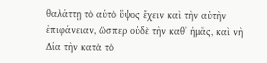θαλάττῃ τὸ αὐτὸ ὕψος ἔχειν καὶ τὴν αὐτὴν ἐπιφάνειαν, ὥσπερ οὐδὲ τὴν καθʼ ἡμᾶς, καὶ νὴ Δία τὴν κατὰ τὸ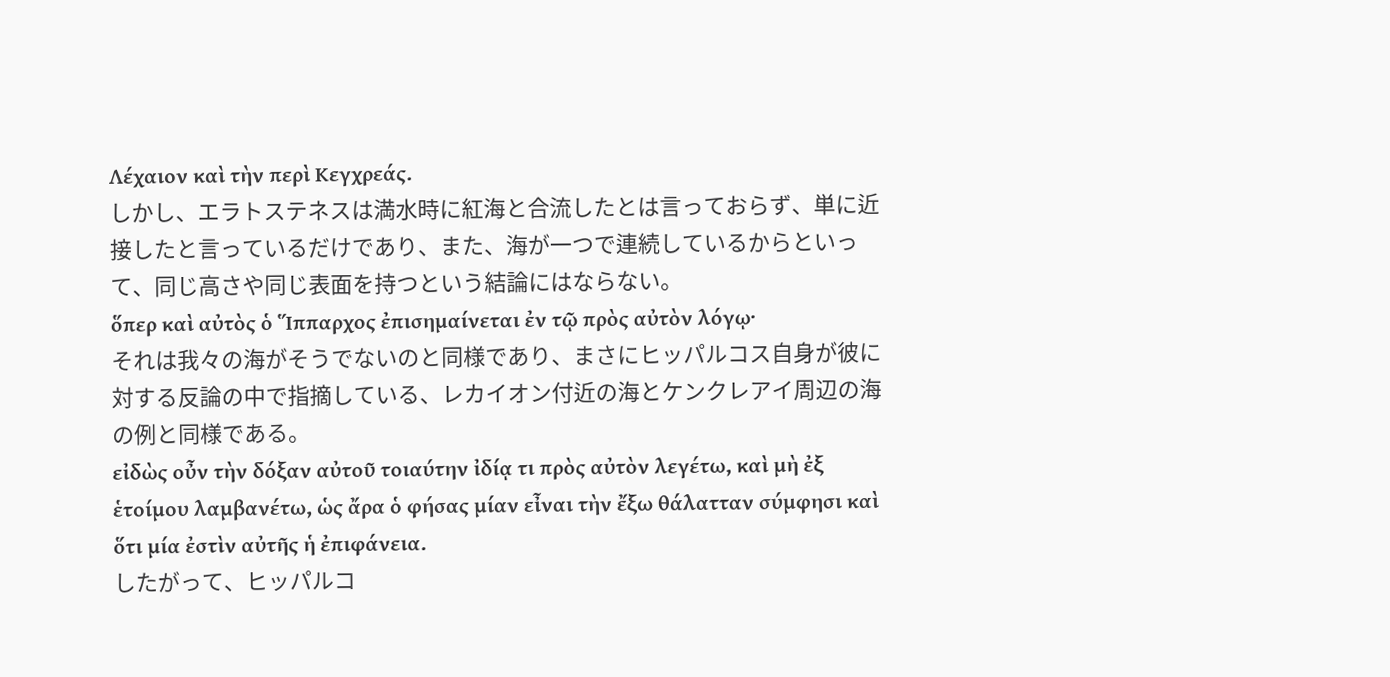Λέχαιον καὶ τὴν περὶ Κεγχρεάς.
しかし、エラトステネスは満水時に紅海と合流したとは言っておらず、単に近接したと言っているだけであり、また、海が一つで連続しているからといって、同じ高さや同じ表面を持つという結論にはならない。
ὅπερ καὶ αὐτὸς ὁ Ἵππαρχος ἐπισημαίνεται ἐν τῷ πρὸς αὐτὸν λόγῳ·
それは我々の海がそうでないのと同様であり、まさにヒッパルコス自身が彼に対する反論の中で指摘している、レカイオン付近の海とケンクレアイ周辺の海の例と同様である。
εἰδὼς οὖν τὴν δόξαν αὐτοῦ τοιαύτην ἰδίᾳ τι πρὸς αὐτὸν λεγέτω, καὶ μὴ ἐξ ἑτοίμου λαμβανέτω, ὡς ἄρα ὁ φήσας μίαν εἶναι τὴν ἔξω θάλατταν σύμφησι καὶ ὅτι μία ἐστὶν αὐτῆς ἡ ἐπιφάνεια.
したがって、ヒッパルコ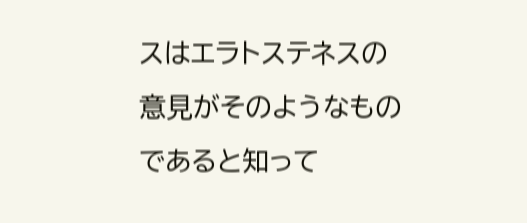スはエラトステネスの意見がそのようなものであると知って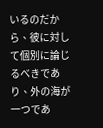いるのだから、彼に対して個別に論じるべきであり、外の海が一つであ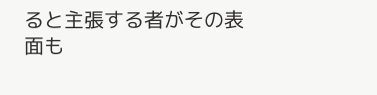ると主張する者がその表面も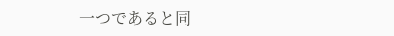一つであると同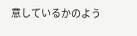意しているかのよう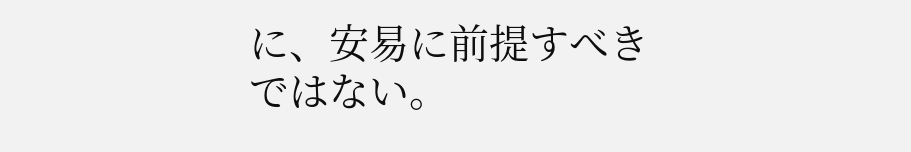に、安易に前提すべきではない。